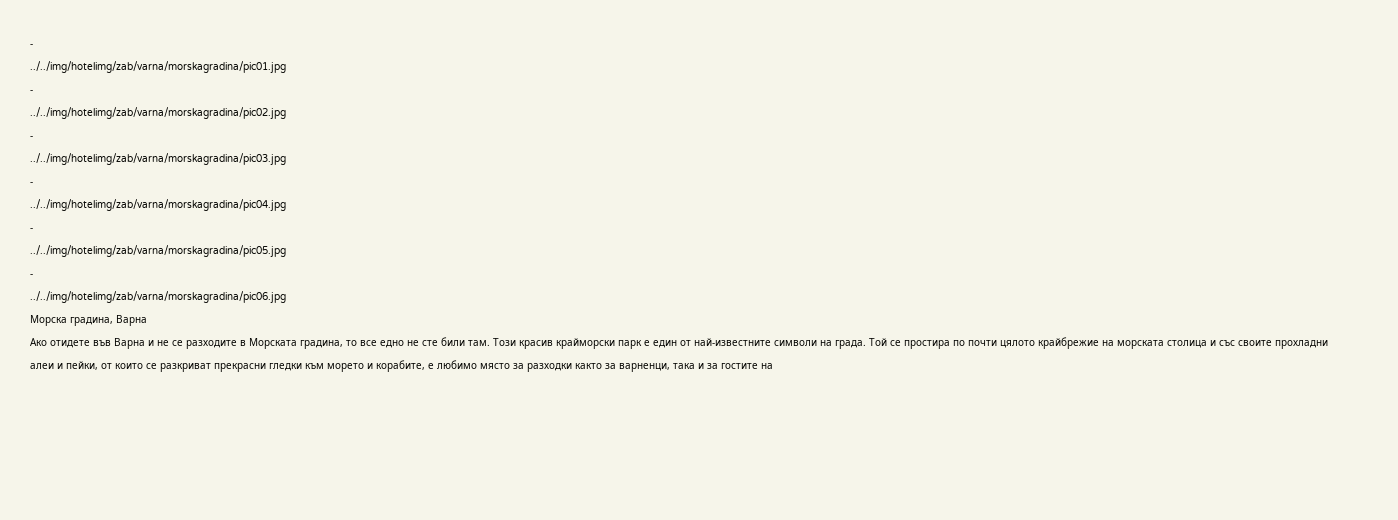-
../../img/hotelimg/zab/varna/morskagradina/pic01.jpg
-
../../img/hotelimg/zab/varna/morskagradina/pic02.jpg
-
../../img/hotelimg/zab/varna/morskagradina/pic03.jpg
-
../../img/hotelimg/zab/varna/morskagradina/pic04.jpg
-
../../img/hotelimg/zab/varna/morskagradina/pic05.jpg
-
../../img/hotelimg/zab/varna/morskagradina/pic06.jpg
Морска градина, Варна
Ако отидете във Варна и не се разходите в Морската градина, то все едно не сте били там. Този красив крайморски парк е един от най-известните символи на града. Той се простира по почти цялото крайбрежие на морската столица и със своите прохладни алеи и пейки, от които се разкриват прекрасни гледки към морето и корабите, е любимо място за разходки както за варненци, така и за гостите на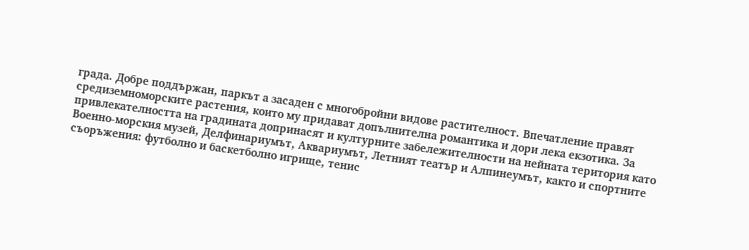града. Добре поддържан, паркът а засаден с многобройни видове растителност. Впечатление правят средиземноморските растения, които му придават допълнителна романтика и дори лека екзотика. За привлекателността на градината допринасят и културните забележителности на нейната територия като Военно-морския музей, Делфинариумът, Аквариумът, Летният театър и Алпинеумът, както и спортните съоръжения: футболно и баскетболно игрище, тенис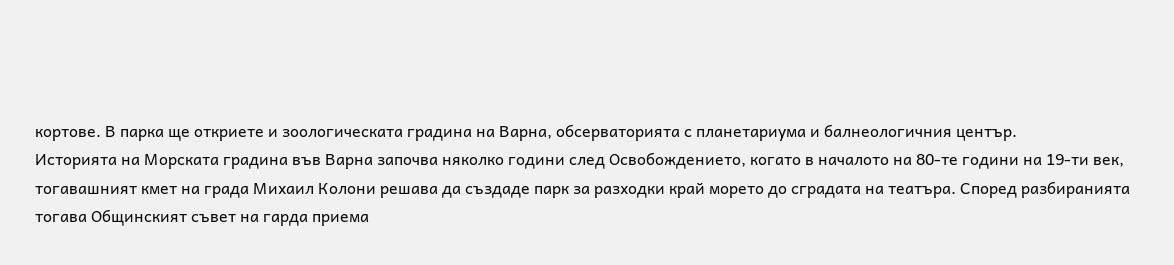кортове. В парка ще откриете и зоологическата градина на Варна, обсерваторията с планетариума и балнеологичния център.
Историята на Морската градина във Варна започва няколко години след Освобождението, когато в началото на 80-те години на 19-ти век, тогавашният кмет на града Михаил Колони решава да създаде парк за разходки край морето до сградата на театъра. Според разбиранията тогава Общинският съвет на гарда приема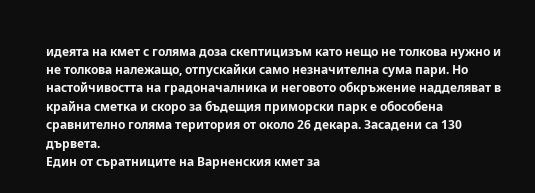идеята на кмет с голяма доза скептицизъм като нещо не толкова нужно и не толкова належащо, отпускайки само незначителна сума пари. Но настойчивостта на градоначалника и неговото обкръжение надделяват в крайна сметка и скоро за бъдещия приморски парк е обособена сравнително голяма територия от около 26 декара. Засадени са 130 дървета.
Един от съратниците на Варненския кмет за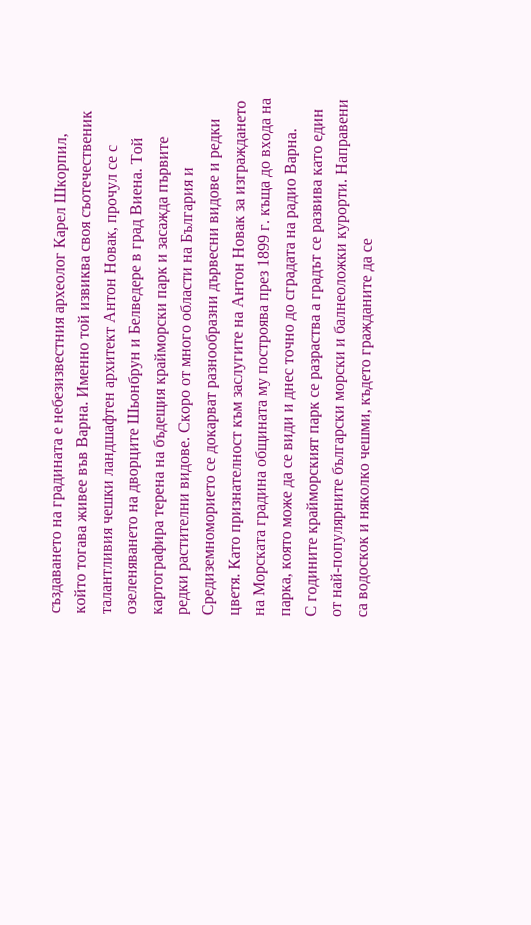създаването на градината е небезизвестния археолог Карел Шкорпил, който тогава живее във Варна. Именно той извиква своя съотечественик талантливия чешки ландшафтен архитект Антон Новак, прочул се с озеленяването на дворците Шьонбрун и Белведере в град Виена. Той картографира терена на бъдещия крайморски парк и засажда първите редки растителни видове. Скоро от много области на България и Средиземноморието се докарват разнообразни дървесни видове и редки цветя. Като признателност към заслугите на Антон Новак за изграждането на Морската градина общината му построява през 1899 г. къща до входа на парка, която може да се види и днес точно до сградата на радио Варна.
С годините крайморският парк се разраства а градът се развива като един от най-популярните български морски и балнеоложки курорти. Направени са водоскок и няколко чешми, където гражданите да се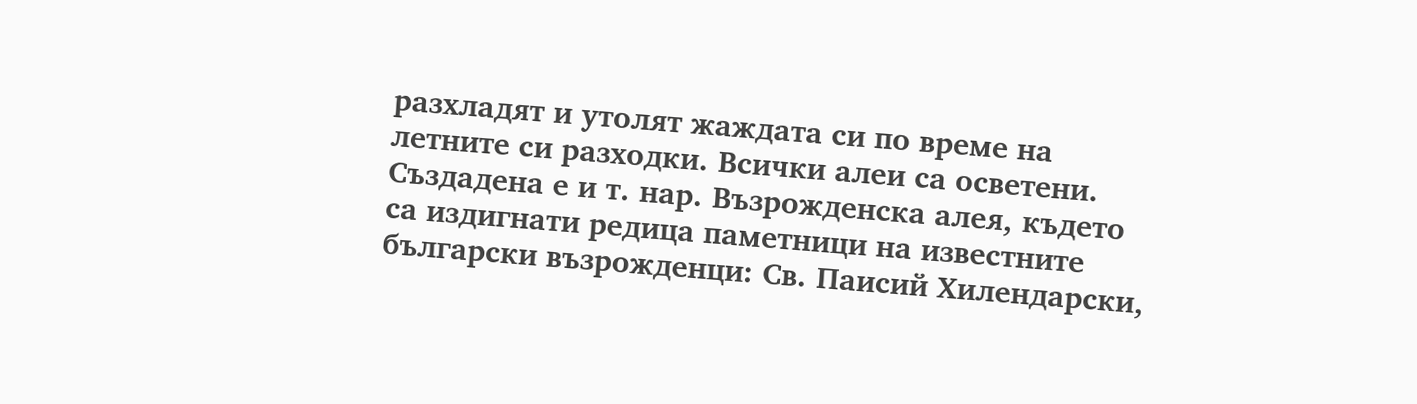разхладят и утолят жаждата си по време на летните си разходки. Всички алеи са осветени. Създадена е и т. нар. Възрожденска алея, където са издигнати редица паметници на известните български възрожденци: Св. Паисий Хилендарски,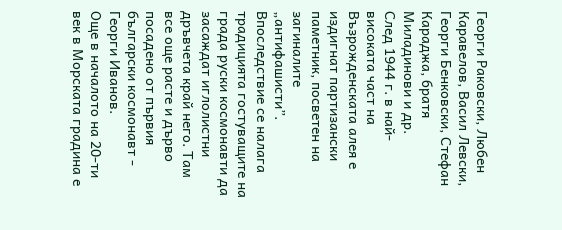Георги Раковски, Любен Каравелов, Васил Левски, Георги Бенковски, Стефан Караджа, братя Миладинови и др.
След 1944 г. в най-високата част на Възрожденската алея е издигнат партизански паметник, посветен на загиналите „антифашисти”. Впоследствие се налага традицията гостуващите на града руски космонавти да засаждат иглолистни дръвчета край него. Там все още расте и дърво посадено от първия български космонавт - Георги Иванов.
Още в началото на 20-ти век в Морската градина е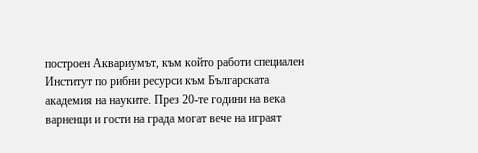построен Аквариумът, към който работи специален Институт по рибни ресурси към Българската академия на науките. През 20-те години на века варненци и гости на града могат вече на играят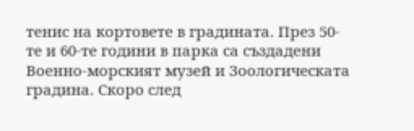тенис на кортовете в градината. През 50-те и 60-те години в парка са създадени Военно-морският музей и Зоологическата градина. Скоро след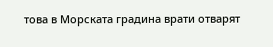това в Морската градина врати отварят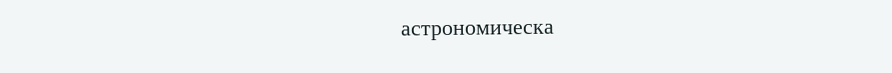астрономическа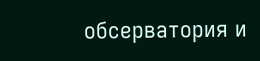обсерватория и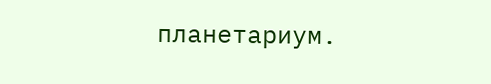планетариум.